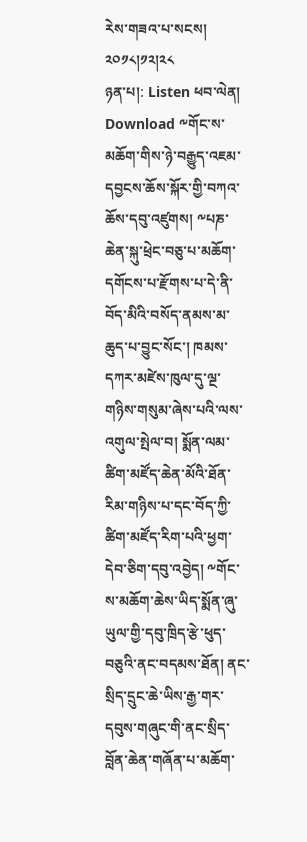རེས་གཟའ་པ་སངས། ༢༠༡༨།༡༢།༢༨
ཉན་པ།: Listen ཕབ་ལེན། Download ༸གོང་ས་མཆོག་གིས་ཉེ་བརྒྱུད་འཇམ་དབྱངས་ཆོས་སྐོར་གྱི་བཀའ་ཆོས་དབུ་འཛུགས། ༸པཎ་ཆེན་སྐུ་ཕྲེང་བཅུ་པ་མཆོག་དགོངས་པ་རྫོགས་པ་དེ་ནི་བོད་མིའི་བསོད་ནམས་མ་ཆུད་པ་བྱུང་སོང་། ཁམས་དཀར་མཛེས་ཁུལ་དུ་ལྔ་གཉིས་གསུམ་ཞེས་པའི་ལས་འགུལ་སྤེལ་བ། སྨོན་ལམ་ཚིག་མཛོད་ཆེན་མོའི་ཐོན་རིམ་གཉིས་པ་དང་བོད་ཀྱི་ཚིག་མཛོད་རིག་པའི་ཕྱག་དེབ་ཅིག་དབུ་འབྱེད། ༸གོང་ས་མཆོག་ཆེས་ཡིད་སྨོན་ཞུ་ཡུལ་གྱི་དབུ་ཁྲིད་རྩེ་ཕུད་བཅུའི་ནང་བདམས་ཐོན། ནང་སྲིད་དྲུང་ཆེ་ཡིས་རྒྱ་གར་དབུས་གཞུང་གི་ནང་སྲིད་བློན་ཆེན་གཞོན་པ་མཆོག་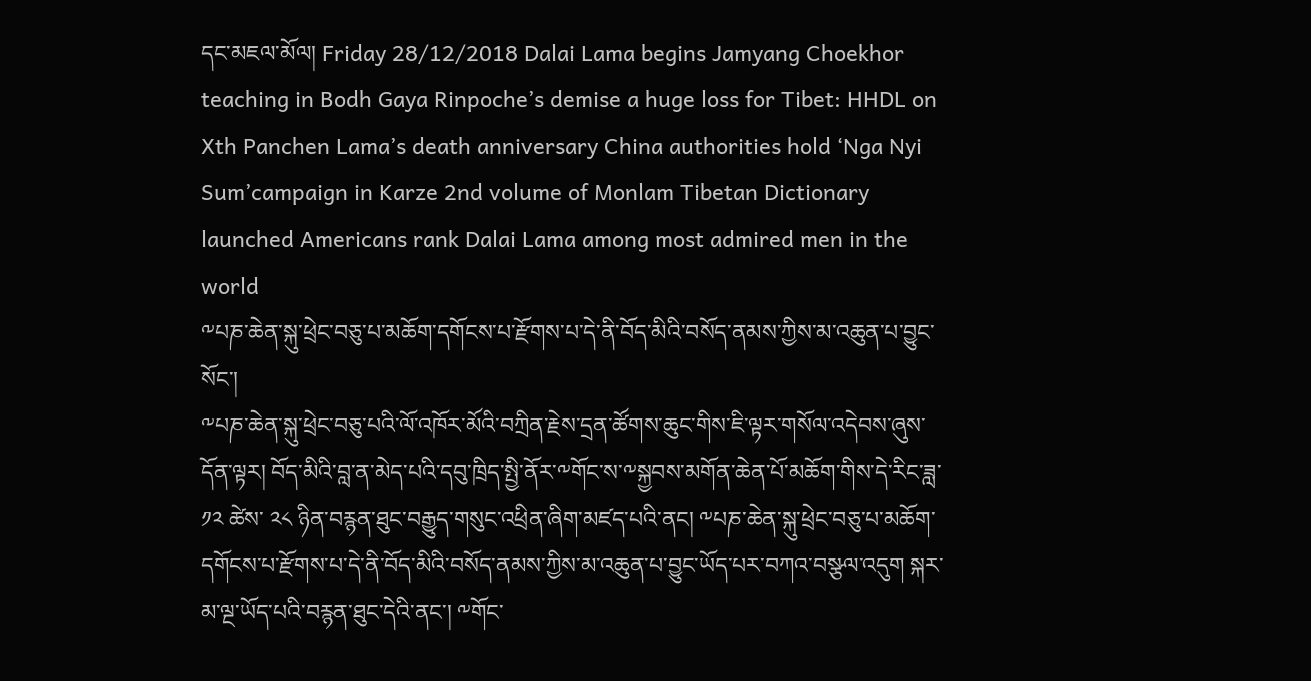དང་མཇལ་མོལ། Friday 28/12/2018 Dalai Lama begins Jamyang Choekhor teaching in Bodh Gaya Rinpoche’s demise a huge loss for Tibet: HHDL on Xth Panchen Lama’s death anniversary China authorities hold ‘Nga Nyi Sum’campaign in Karze 2nd volume of Monlam Tibetan Dictionary launched Americans rank Dalai Lama among most admired men in the world
༸པཎ་ཆེན་སྐུ་ཕྲེང་བཅུ་པ་མཆོག་དགོངས་པ་རྫོགས་པ་དེ་ནི་བོད་མིའི་བསོད་ནམས་ཀྱིས་མ་འཆུན་པ་བྱུང་སོང་།
༸པཎ་ཆེན་སྐུ་ཕྲེང་བཅུ་པའི་ལོ་འཁོར་མོའི་བཀྲིན་རྗེས་དྲན་ཚོགས་ཆུང་གིས་ཇི་ལྟར་གསོལ་འདེབས་ཞུས་དོན་ལྟར། བོད་མིའི་བླ་ན་མེད་པའི་དབུ་ཁྲིད་སྤྱི་ནོར་༸གོང་ས་༸སྐྱབས་མགོན་ཆེན་པོ་མཆོག་གིས་དེ་རིང་ཟླ་ ༡༢ ཚེས་ ༢༨ ཉིན་བརྙན་ཐུང་བརྒྱུད་གསུང་འཕྲིན་ཞིག་མཛད་པའི་ནང། ༸པཎ་ཆེན་སྐུ་ཕྲེང་བཅུ་པ་མཆོག་དགོངས་པ་རྫོགས་པ་དེ་ནི་བོད་མིའི་བསོད་ནམས་ཀྱིས་མ་འཆུན་པ་བྱུང་ཡོད་པར་བཀའ་བསྩལ་འདུག སྐར་མ་ལྔ་ཡོད་པའི་བརྙན་ཐུང་དེའི་ནང་། ༸གོང་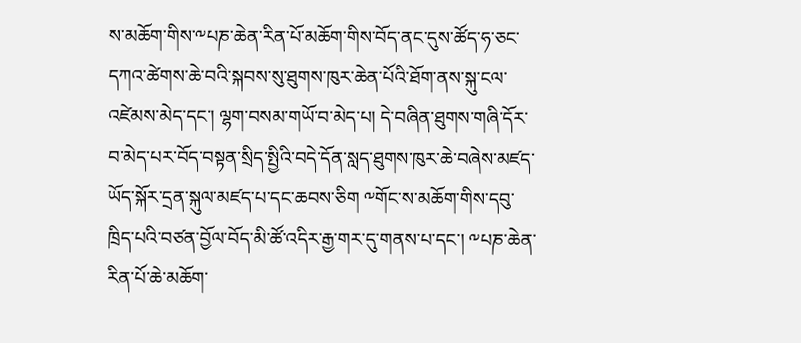ས་མཆོག་གིས་༸པཎ་ཆེན་རིན་པོ་མཆོག་གིས་བོད་ནང་དུས་ཚོད་ཧ་ཅང་དཀའ་ཚེགས་ཆེ་བའི་སྐབས་སུ་ཐུགས་ཁུར་ཆེན་པོའི་ཐོག་ནས་སྐུ་ངལ་འཛེམས་མེད་དང་། ལྷག་བསམ་གཡོ་བ་མེད་པ། དེ་བཞིན་ཐུགས་གཞི་དོར་བ་མེད་པར་བོད་བསྟན་སྲིད་སྤྱིའི་བདེ་དོན་སླད་ཐུགས་ཁུར་ཆེ་བཞེས་མཛད་ཡོད་སྐོར་དྲན་སྐུལ་མཛད་པ་དང་ཆབས་ཅིག ༸གོང་ས་མཆོག་གིས་དབུ་ཁྲིད་པའི་བཙན་བྱོལ་བོད་མི་ཚོ་འདིར་རྒྱ་གར་དུ་གནས་པ་དང་། ༸པཎ་ཆེན་རིན་པོ་ཆེ་མཆོག་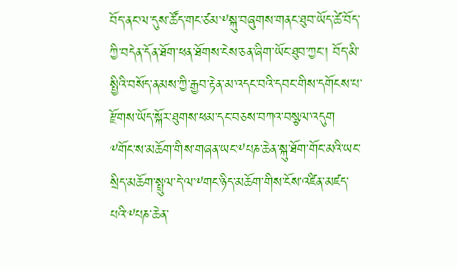བོད་ནང་ལ་དུས་ཚོད་གང་ཙམ་༸སྐུ་བཞུགས་གནང་ཐུབ་ཡོད་ཚེ་བོད་ཀྱི་བདེན་དོན་ཐོག་ཕན་ཐོགས་ངེས་ཅན་ཞིག་ཡོང་ཐུབ་ཀྱང་། བོད་མི་སྤྱིའི་བསོད་ནམས་ཀྱི་རྒྱབ་རྟེན་མ་འདང་བའི་དབང་གིས་དགོངས་པ་རྫོགས་ཡོད་སྐོར་ཐུགས་ཕམ་དང་བཅས་བཀའ་བསྩལ་འདུག ༸གོང་ས་མཆོག་གིས་གཞན་ཡང་༸པཎ་ཆེན་སྐུ་ཐོག་གོང་མའི་ཡང་སྲིད་མཆོག་སྤྲུལ་དེ་ལ་༸གང་ཉིད་མཆོག་གིས་ངོས་འཛིན་མཛད་པའི་༸པཎ་ཆེན་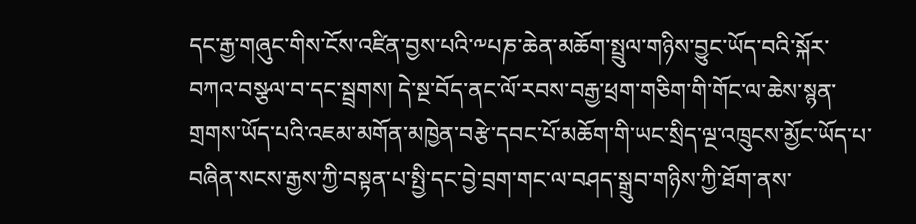དང་རྒྱ་གཞུང་གིས་ངོས་འཛིན་བྱས་པའི་༸པཎ་ཆེན་མཆོག་སྤྲུལ་གཉིས་བྱུང་ཡོད་བའི་སྐོར་བཀའ་བསྩལ་བ་དང་སྦྲགས། དེ་སྔ་བོད་ནང་ལོ་རབས་བརྒྱ་ཕྲག་གཅིག་གི་གོང་ལ་ཆེས་སྙན་གྲགས་ཡོད་པའི་འཇམ་མགོན་མཁྱེན་བརྩེ་དབང་པོ་མཆོག་གི་ཡང་སྲིད་ལྔ་འཁྲུངས་མྱོང་ཡོད་པ་བཞིན་སངས་རྒྱས་ཀྱི་བསྟན་པ་སྤྱི་དང་བྱེ་བྲག་གང་ལ་བཤད་སྒྲུབ་གཉིས་ཀྱི་ཐོག་ནས་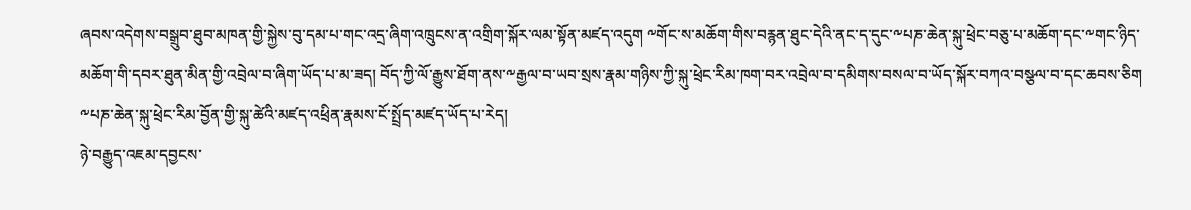ཞབས་འདེགས་བསྒྲུབ་ཐུབ་མཁན་གྱི་སྐྱེས་བུ་དམ་པ་གང་འདྲ་ཞིག་འཁྲུངས་ན་འགྲིག་སྐོར་ལམ་སྟོན་མཛད་འདུག ༸གོང་ས་མཆོག་གིས་བརྙན་ཐུང་དེའི་ནང་ད་དུང་༸པཎ་ཆེན་སྐུ་ཕྲེང་བཅུ་པ་མཆོག་དང་༸གང་ཉིད་མཆོག་གི་དབར་ཐུན་མིན་གྱི་འབྲེལ་བ་ཞིག་ཡོད་པ་མ་ཟད། བོད་ཀྱི་ལོ་རྒྱུས་ཐོག་ནས་༸རྒྱལ་བ་ཡབ་སྲས་རྣམ་གཉིས་ཀྱི་སྐུ་ཕྲེང་རིམ་ཁག་བར་འབྲེལ་བ་དམིགས་བསལ་བ་ཡོད་སྐོར་བཀའ་བསྩལ་བ་དང་ཆབས་ཅིག ༸པཎ་ཆེན་སྐུ་ཕྲེང་རིམ་བྱོན་གྱི་སྐུ་ཚེའི་མཛད་འཕྲིན་རྣམས་ངོ་སྤྲོད་མཛད་ཡོད་པ་རེད།
ཉེ་བརྒྱུད་འཇམ་དབྱངས་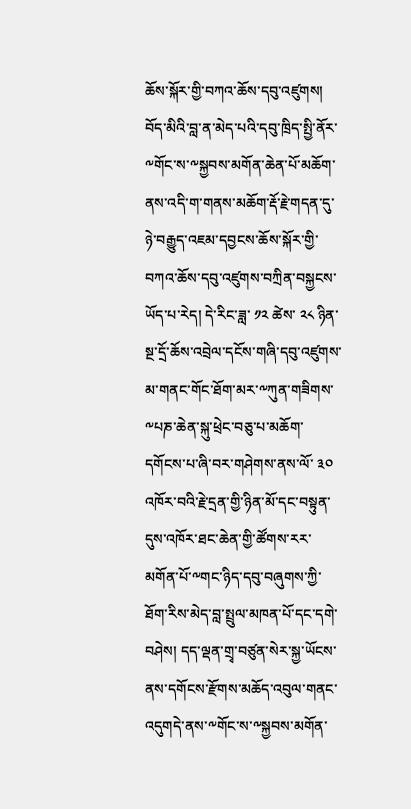ཆོས་སྐོར་གྱི་བཀའ་ཆོས་དབུ་འཛུགས།
བོད་མིའི་བླ་ན་མེད་པའི་དབུ་ཁྲིད་སྤྱི་ནོར་༸གོང་ས་༸སྐྱབས་མགོན་ཆེན་པོ་མཆོག་ནས་འདི་ག་གནས་མཆོག་རྡོ་རྗེ་གདན་དུ་ཉེ་བརྒྱུད་འཇམ་དབྱངས་ཆོས་སྐོར་གྱི་བཀའ་ཆོས་དབུ་འཛུགས་བཀྲིན་བསྐྱངས་ཡོད་པ་རེད། དེ་རིང་ཟླ་ ༡༢ ཚེས་ ༢༨ ཉིན་སྔ་དྲོ་ཆོས་འབྲེལ་དངོས་གཞི་དབུ་འཛུགས་མ་གནང་གོང་ཐོག་མར་༸ཀུན་གཟིགས་༸པཎ་ཆེན་སྐུ་ཕྲེང་བཅུ་པ་མཆོག་དགོངས་པ་ཞི་བར་གཤེགས་ནས་ལོ་ ༣༠ འཁོར་བའི་རྗེ་དྲན་གྱི་ཉིན་མོ་དང་བསྟུན་དུས་འཁོར་ཐང་ཆེན་གྱི་ཚོགས་རར་མགོན་པོ་༸གང་ཉིད་དབུ་བཞུགས་ཀྱི་ཐོག་རིས་མེད་བླ་སྤྲུལ་མཁན་པོ་དང་དགེ་བཤེས། དད་ལྡན་གྲྭ་བཙུན་སེར་སྐྱ་ཡོངས་ནས་དགོངས་རྫོགས་མཆོད་འབུལ་གནང་འདུགདེ་ནས་༸གོང་ས་༸སྐྱབས་མགོན་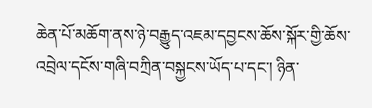ཆེན་པོ་མཆོག་ནས་ཉེ་བརྒྱུད་འཇམ་དབྱངས་ཆོས་སྐོར་གྱི་ཆོས་འབྲེལ་དངོས་གཞི་བཀྲིན་བསྐྱངས་ཡོད་པ་དང་། ཉིན་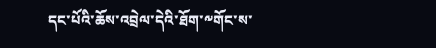དང་པོའི་ཆོས་འབྲེལ་དེའི་ཐོག་༸གོང་ས་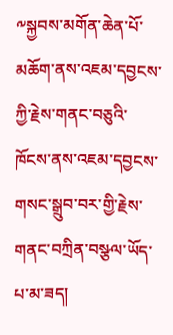༸སྐྱབས་མགོན་ཆེན་པོ་མཆོག་ནས་འཇམ་དབྱངས་ཀྱི་རྗེས་གནང་བཅུའི་ཁོངས་ནས་འཇམ་དབྱངས་གསང་སྒྲུབ་བར་གྱི་རྗེས་གནང་བཀྲིན་བསྩལ་ཡོད་པ་མ་ཟད།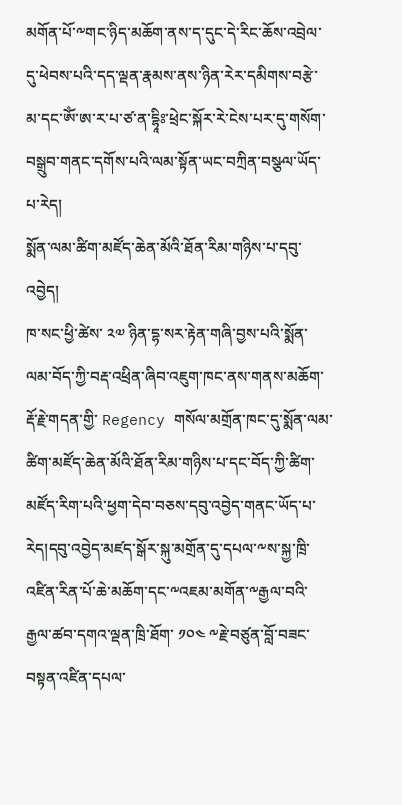མགོན་པོ་༸གང་ཉིད་མཆོག་ནས་ད་དུང་དེ་རིང་ཆོས་འབྲེལ་དུ་ཕེབས་པའི་དད་ལྡན་རྣམས་ནས་ཉིན་རེར་དམིགས་བརྩེ་མ་དང་ཨོཾ་ཨ་ར་པ་ཙ་ན་དྷཱིཿ་ཕྲེང་སྐོར་རེ་ངེས་པར་དུ་གསོག་བསྒྲུབ་གནང་དགོས་པའི་ལམ་སྟོན་ཡང་བཀྲིན་བསྩལ་ཡོད་པ་རེད།
སྨོན་ལམ་ཚིག་མཛོད་ཆེན་མོའི་ཐོན་རིམ་གཉིས་པ་དབུ་འབྱེད།
ཁ་སང་ཕྱི་ཚེས་ ༢༧ ཉིན་དྷ་སར་རྟེན་གཞི་བྱས་པའི་སྨོན་ལམ་བོད་ཀྱི་བརྡ་འཕྲིན་ཞིབ་འཇུག་ཁང་ནས་གནས་མཆོག་རྡོ་རྗེ་གདན་གྱི་ Regency གསོལ་མགྲོན་ཁང་དུ་སྨོན་ལམ་ཚིག་མཛོད་ཆེན་མོའི་ཐོན་རིམ་གཉིས་པ་དང་བོད་ཀྱི་ཚིག་མཛོད་རིག་པའི་ཕྱག་དེབ་བཅས་དབུ་འབྱེད་གནང་ཡོད་པ་རེད།དབུ་འབྱེད་མཛད་སྒོར་སྐུ་མགྲོན་དུ་དཔལ་༸ས་སྐྱ་ཁྲི་འཛིན་རིན་པོ་ཆེ་མཆོག་དང་༸འཇམ་མགོན་༸རྒྱལ་བའི་རྒྱལ་ཚབ་དགའ་ལྡན་ཁྲི་ཐོག་ ༡༠༤ ༸རྗེ་བཙུན་བློ་བཟང་བསྟན་འཛིན་དཔལ་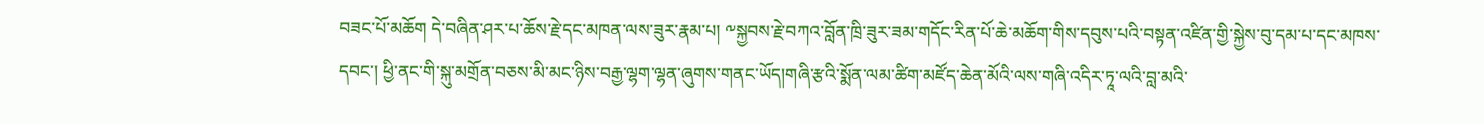བཟང་པོ་མཆོག དེ་བཞིན་ཤར་པ་ཆོས་རྗེ་དང་མཁན་ལས་ཟུར་རྣམ་པ། ༸སྐྱབས་རྗེ་བཀའ་བློན་ཁྲི་ཟུར་ཟམ་གདོང་རིན་པོ་ཆེ་མཆོག་གིས་དབུས་པའི་བསྟན་འཛིན་གྱི་སྐྱེས་བུ་དམ་པ་དང་མཁས་དབང་། ཕྱི་ནང་གི་སྐུ་མགྲོན་བཅས་མི་མང་ཉིས་བརྒྱ་ལྷག་ལྷན་ཞུགས་གནང་ཡོད།གཞི་རྩའི་སྨོན་ལམ་ཚིག་མཛོད་ཆེན་མོའི་ལས་གཞི་འདིར་ཏཱ་ལའི་བླ་མའི་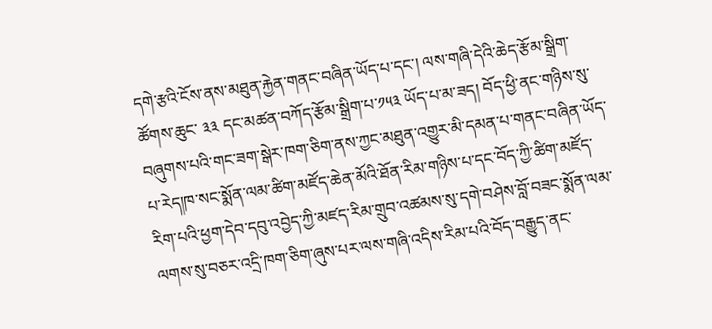དགེ་རྩའི་ངོས་ནས་མཐུན་རྐྱེན་གནང་བཞིན་ཡོད་པ་དང་། ལས་གཞི་དེའི་ཆེད་རྩོམ་སྒྲིག་ཚོགས་ཆུང་ ༣༣ དང་མཚན་བཀོད་རྩོམ་སྒྲིག་པ་༡༥༣ ཡོད་པ་མ་ཟད། བོད་ཕྱི་ནང་གཉིས་སུ་བཞུགས་པའི་གང་ཟག་སྒེར་ཁག་ཅིག་ནས་ཀྱང་མཐུན་འགྱུར་མི་དམན་པ་གནང་བཞིན་ཡོད་པ་རེད།ཁ་སང་སྨོན་ལམ་ཚིག་མཛོད་ཆེན་མོའི་ཐོན་རིམ་གཉིས་པ་དང་བོད་ཀྱི་ཚིག་མཛོད་རིག་པའི་ཕྱག་དེབ་དབུ་འབྱེད་ཀྱི་མཛད་རིམ་གྲུབ་འཚམས་སུ་དགེ་བཤེས་བློ་བཟང་སྨོན་ལམ་ལགས་སུ་བཅར་འདྲི་ཁག་ཅིག་ཞུས་པར་ལས་གཞི་འདིས་རིམ་པའི་བོད་བརྒྱུད་ནང་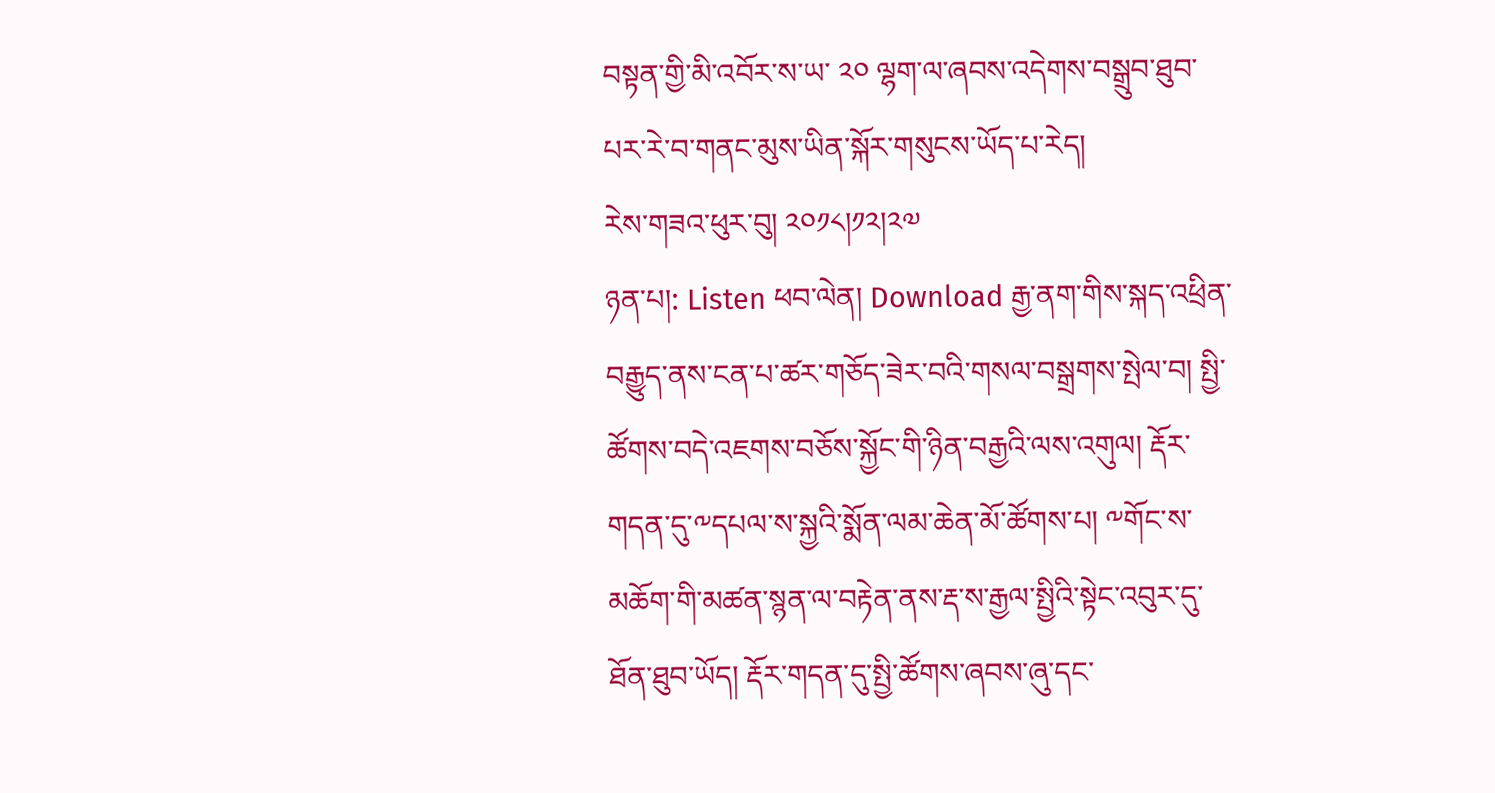བསྟན་གྱི་མི་འབོར་ས་ཡ་ ༢༠ ལྷག་ལ་ཞབས་འདེགས་བསྒྲུབ་ཐུབ་པར་རེ་བ་གནང་མུས་ཡིན་སྐོར་གསུངས་ཡོད་པ་རེད།
རེས་གཟའ་ཕུར་བུ། ༢༠༡༨།༡༢།༢༧
ཉན་པ།: Listen ཕབ་ལེན། Download རྒྱ་ནག་གིས་སྐད་འཕྲིན་བརྒྱུད་ནས་ངན་པ་ཚར་གཅོད་ཟེར་བའི་གསལ་བསྒྲགས་སྤེལ་བ། སྤྱི་ཚོགས་བདེ་འཇགས་བཅོས་སྐྱོང་གི་ཉིན་བརྒྱའི་ལས་འགུལ། རྡོར་གདན་དུ་༸དཔལ་ས་སྐྱའི་སྨོན་ལམ་ཆེན་མོ་ཚོགས་པ། ༸གོང་ས་མཆོག་གི་མཚན་སྙན་ལ་བརྟེན་ནས་རྡ་ས་རྒྱལ་སྤྱིའི་སྟེང་འབུར་དུ་ཐོན་ཐུབ་ཡོད། རྡོར་གདན་དུ་སྤྱི་ཚོགས་ཞབས་ཞུ་དང་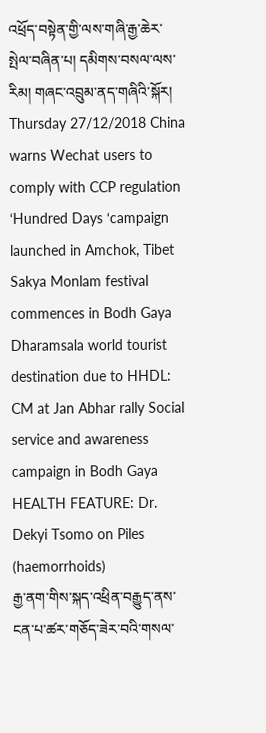འཕྲོད་བསྟེན་གྱི་ལས་གཞི་རྒྱ་ཆེར་སྤེལ་བཞིན་པ། དམིགས་བསལ་ལས་རིམ། གཞང་འབྲུམ་ནད་གཞིའི་སྐོར། Thursday 27/12/2018 China warns Wechat users to comply with CCP regulation ‘Hundred Days ‘campaign launched in Amchok, Tibet Sakya Monlam festival commences in Bodh Gaya Dharamsala world tourist destination due to HHDL: CM at Jan Abhar rally Social service and awareness campaign in Bodh Gaya HEALTH FEATURE: Dr. Dekyi Tsomo on Piles (haemorrhoids)
རྒྱ་ནག་གིས་སྐད་འཕྲིན་བརྒྱུད་ནས་ངན་པ་ཚར་གཅོད་ཟེར་བའི་གསལ་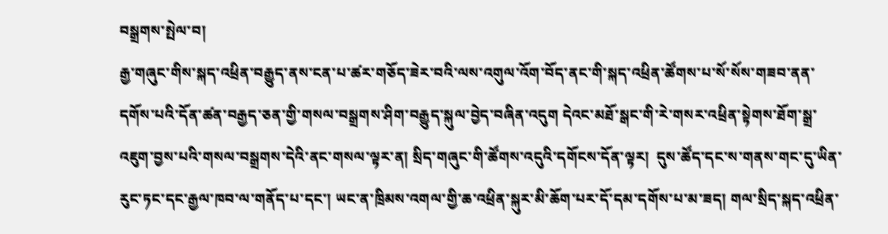བསྒྲགས་སྤེལ་བ།
རྒྱ་གཞུང་གིས་སྐད་འཕྲིན་བརྒྱུད་ནས་ངན་པ་ཚར་གཅོད་ཟེར་བའི་ལས་འགུལ་འོག་བོད་ནང་གི་སྐད་འཕྲིན་ཚོགས་པ་སོ་སོས་གཟབ་ནན་དགོས་པའི་དོན་ཚན་བརྒྱད་ཅན་གྱི་གསལ་བསྒྲགས་ཤིག་བརྒྱུད་སྐུལ་བྱེད་བཞིན་འདུག དེའང་མཐོ་སྒང་གི་རེ་གསར་འཕྲིན་སྟེགས་ཐོག་སྒྲ་འཇུག་བྱས་པའི་གསལ་བསྒྲགས་དེའི་ནང་གསལ་ལྟར་ན། སྲིད་གཞུང་གི་ཚོགས་འདུའི་དགོངས་དོན་ལྟར།  དུས་ཚོད་དང་ས་གནས་གང་དུ་ཡིན་རུང་ཏང་དང་རྒྱལ་ཁབ་ལ་གནོད་པ་དང་། ཡང་ན་ཁྲིམས་འགལ་གྱི་ཆ་འཕྲིན་སྐུར་མི་ཆོག་པར་དོ་དམ་དགོས་པ་མ་ཟད། གལ་སྲིད་སྐད་འཕྲིན་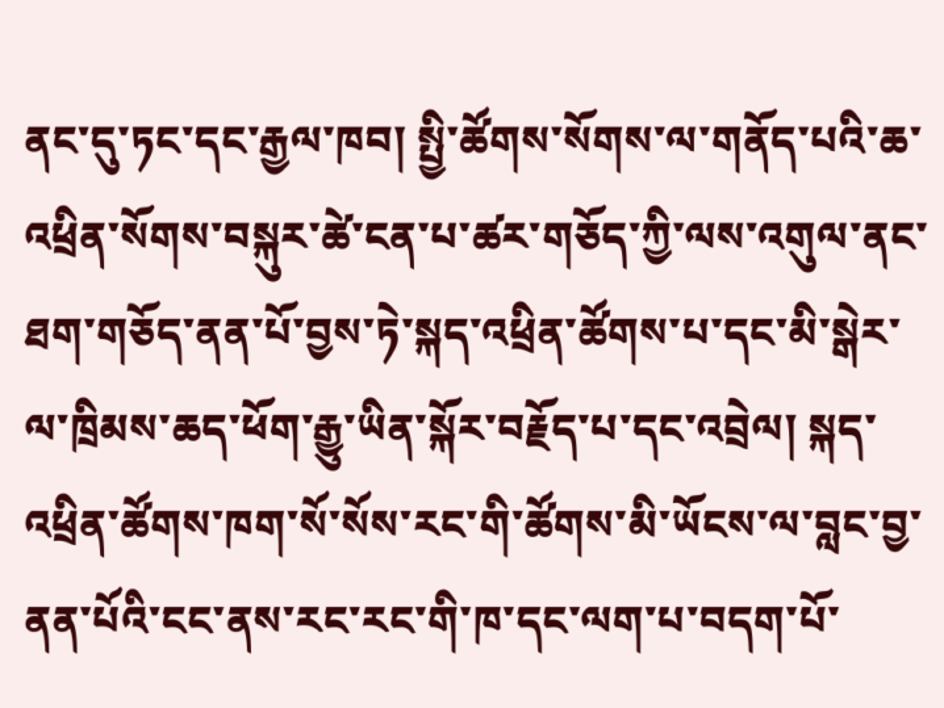ནང་དུ་ཏང་དང་རྒྱལ་ཁབ། སྤྱི་ཚོགས་སོགས་ལ་གནོད་པའི་ཆ་འཕྲིན་སོགས་བསྐུར་ཚེ་ངན་པ་ཚར་གཅོད་ཀྱི་ལས་འགུལ་ནང་ཐག་གཅོད་ནན་པོ་བྱས་ཏེ་སྐད་འཕྲིན་ཚོགས་པ་དང་མི་སྒེར་ལ་ཁྲིམས་ཆད་ཕོག་རྒྱུ་ཡིན་སྐོར་བརྗོད་པ་དང་འབྲེལ། སྐད་འཕྲིན་ཚོགས་ཁག་སོ་སོས་རང་གི་ཚོགས་མི་ཡོངས་ལ་བླང་བྱ་ནན་པོའི་ངང་ནས་རང་རང་གི་ཁ་དང་ལག་པ་བདག་པོ་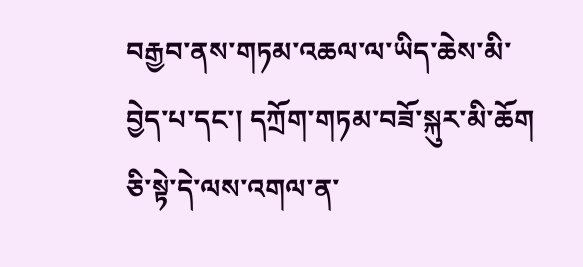བརྒྱབ་ནས་གཏམ་འཆལ་ལ་ཡིད་ཆེས་མི་བྱེད་པ་དང་། དཀྲོག་གཏམ་བཟོ་སྐུར་མི་ཆོག ཅི་སྟེ་དེ་ལས་འགལ་ན་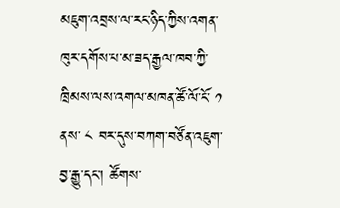མཇུག་འབྲས་ལ་རང་ཉིད་ཀྱིས་འགན་ཁུར་དགོས་པ་མ་ཟད་རྒྱལ་ཁབ་ཀྱི་ཁྲིམས་ལས་འགལ་མཁན་ཚོ་ལོ་ངོ་ ༡ ནས་ ༨ བར་དུས་བཀག་བཙོན་འཇུག་བྱ་རྒྱུ་དང་། ཚོགས་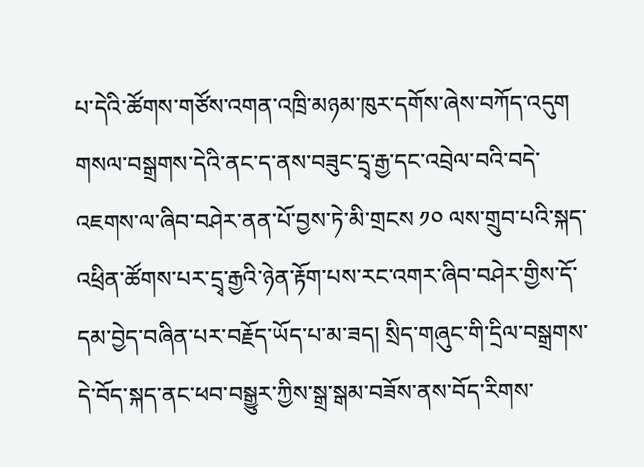པ་དེའི་ཚོགས་གཙོས་འགན་འཁྲི་མཉམ་ཁུར་དགོས་ཞེས་བཀོད་འདུག གསལ་བསྒྲགས་དེའི་ནང་ད་ནས་བཟུང་དྲྭ་རྒྱ་དང་འབྲེལ་བའི་བདེ་འཇགས་ལ་ཞིབ་བཤེར་ནན་པོ་བྱས་ཏེ་མི་གྲངས ༡༠ ལས་གྲུབ་པའི་སྐད་འཕྲིན་ཚོགས་པར་དྲྭ་རྒྱའི་ཉེན་རྟོག་པས་རང་འགར་ཞིབ་བཤེར་གྱིས་དོ་དམ་བྱེད་བཞིན་པར་བརྗོད་ཡོད་པ་མ་ཟད། སྲིད་གཞུང་གི་དྲིལ་བསྒྲགས་དེ་བོད་སྐད་ནང་ཕབ་བསྒྱུར་ཀྱིས་སྒྲ་སྒམ་བཟོས་ནས་བོད་རིགས་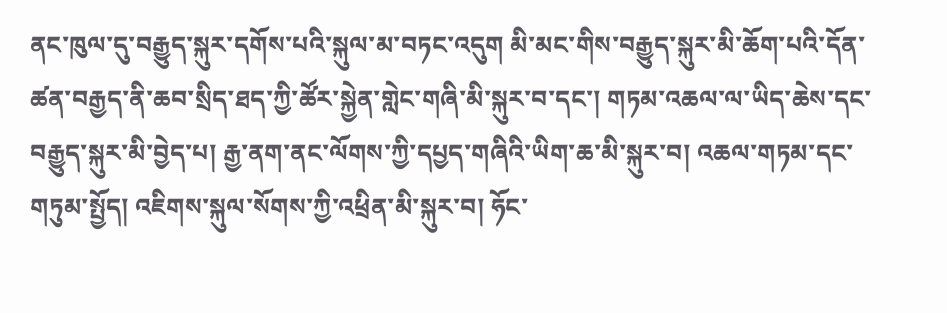ནང་ཁུལ་དུ་བརྒྱུད་སྐུར་དགོས་པའི་སྐུལ་མ་བཏང་འདུག མི་མང་གིས་བརྒྱུད་སྐུར་མི་ཆོག་པའི་དོན་ཚན་བརྒྱད་ནི་ཆབ་སྲིད་ཐད་ཀྱི་ཚོར་སྐྱེན་གླེང་གཞི་མི་སྐུར་བ་དང་། གཏམ་འཆལ་ལ་ཡིད་ཆེས་དང་བརྒྱུད་སྐུར་མི་བྱེད་པ། རྒྱ་ནག་ནང་ལོགས་ཀྱི་དཔྱད་གཞིའི་ཡིག་ཆ་མི་སྐུར་བ། འཆལ་གཏམ་དང་གཏུམ་སྤྱོད། འཇིགས་སྐུལ་སོགས་ཀྱི་འཕྲིན་མི་སྐུར་བ། ཧོང་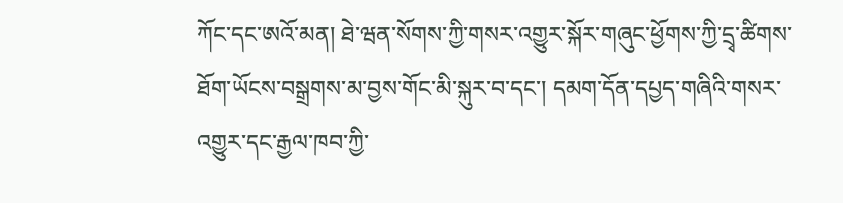ཀོང་དང་ཨའོ་མན། ཐེ་ཝན་སོགས་ཀྱི་གསར་འགྱུར་སྐོར་གཞུང་ཕྱོགས་ཀྱི་དྲྭ་ཚིགས་ཐོག་ཡོངས་བསྒྲགས་མ་བྱས་གོང་མི་སྐུར་བ་དང་། དམག་དོན་དཔྱད་གཞིའི་གསར་འགྱུར་དང་རྒྱལ་ཁབ་ཀྱི་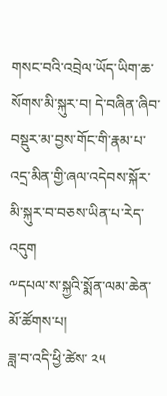གསང་བའི་འབྲེལ་ཡོད་ཡིག་ཆ་སོགས་མི་སྐུར་བ། དེ་བཞིན་ཞིབ་བསྡུར་མ་བྱས་གོང་གི་རྣམ་པ་འདྲ་མིན་གྱི་ཞལ་འདེབས་སྐོར་མི་སྐུར་བ་བཅས་ཡིན་པ་རེད་འདུག
༸དཔལ་ས་སྐྱའི་སྨོན་ལམ་ཆེན་མོ་ཚོགས་པ།
ཟླ་བ་འདི་ཕྱི་ཚེས་ ༢༥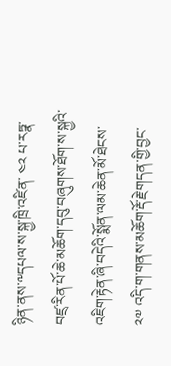ཉིན་ནས་༸དཔལ་ས་སྐྱ་ཁྲི་འཛིན་ ༤༢ པ་རཏྣ་བཛྲ་རིན་པོ་ཆེ་མཆོག་དབུ་བཞུགས་ཐོག་ས་སྐྱའི་འཇིག་རྟེན་ཞི་བདེའི་སྨོན་ལམ་ཆེན་མོ་ཐེངས་ ༢༧ འདི་ག་གནས་མཆོག་རྡོ་རྗེ་གདན་གྱི་བྱང་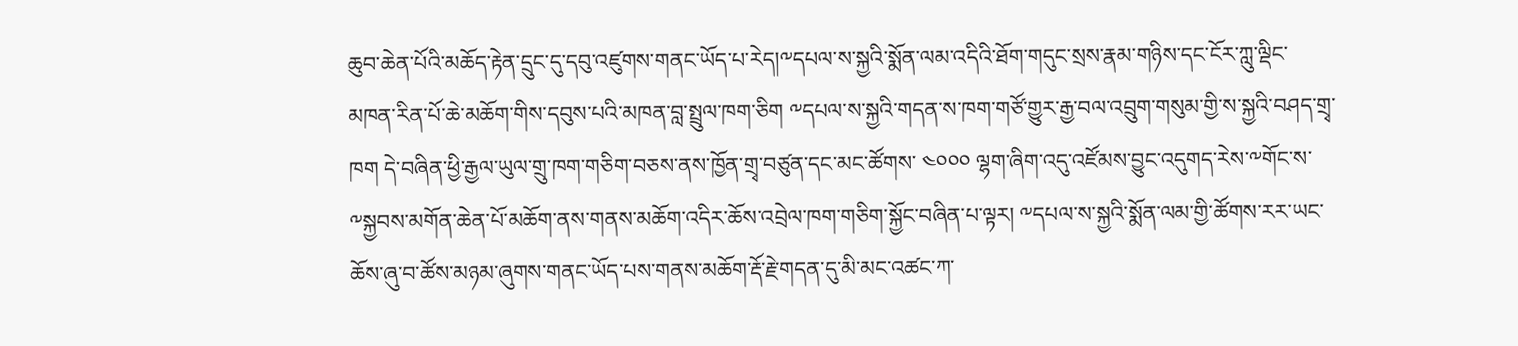ཆུབ་ཆེན་པོའི་མཆོད་རྟེན་དྲུང་དུ་དབུ་འཛུགས་གནང་ཡོད་པ་རེད།༸དཔལ་ས་སྐྱའི་སྨོན་ལམ་འདིའི་ཐོག་གདུང་སྲས་རྣམ་གཉིས་དང་ངོར་ཀླུ་ལྡིང་མཁན་རིན་པོ་ཆེ་མཆོག་གིས་དབུས་པའི་མཁན་བླ་སྤྲུལ་ཁག་ཅིག ༸དཔལ་ས་སྐྱའི་གདན་ས་ཁག་གཙོ་གྱུར་རྒྱ་བལ་འབྲུག་གསུམ་གྱི་ས་སྐྱའི་བཤད་གྲྭ་ཁག དེ་བཞིན་ཕྱི་རྒྱལ་ཡུལ་གྲུ་ཁག་གཅིག་བཅས་ནས་ཁྱོན་གྲྭ་བཙུན་དང་མང་ཚོགས་ ༤༠༠༠ ལྷག་ཞིག་འདུ་འཛོམས་བྱུང་འདུགད་རེས་༸གོང་ས་༸སྐྱབས་མགོན་ཆེན་པོ་མཆོག་ནས་གནས་མཆོག་འདིར་ཆོས་འབྲེལ་ཁག་གཅིག་སྐྱོང་བཞིན་པ་ལྟར། ༸དཔལ་ས་སྐྱའི་སྨོན་ལམ་གྱི་ཚོགས་རར་ཡང་ཆོས་ཞུ་བ་ཚོས་མཉམ་ཞུགས་གནང་ཡོད་པས་གནས་མཆོག་རྡོ་རྗེ་གདན་དུ་མི་མང་འཚང་ཀ་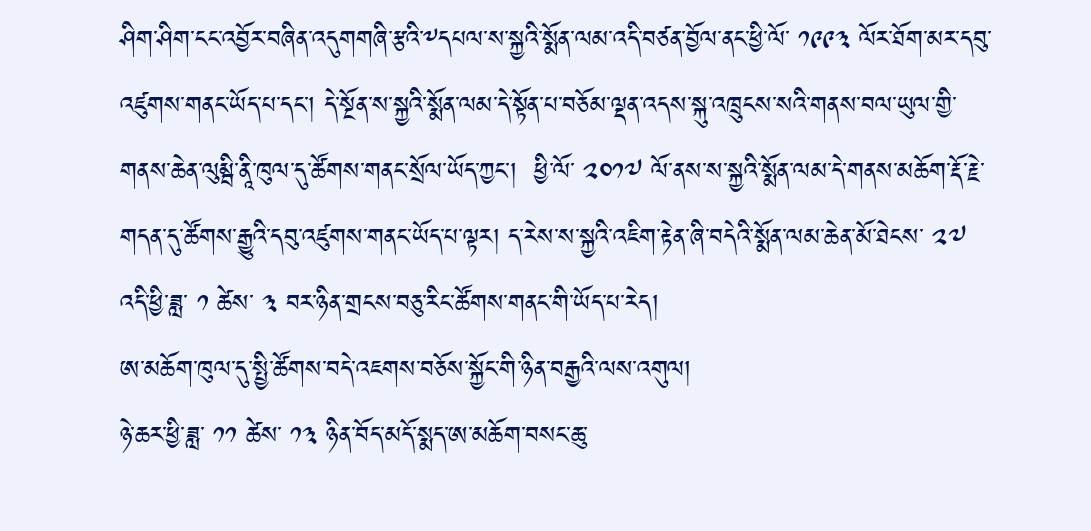ཤིག་ཤིག་ངང་འབྱོར་བཞིན་འདུགགཞི་རྩའི་༸དཔལ་ས་སྐྱའི་སྨོན་ལམ་འདི་བཙན་བྱོལ་ནང་ཕྱི་ལོ་ ༡༩༩༣ ལོར་ཐོག་མར་དབུ་འཛུགས་གནང་ཡོད་པ་དང་། དེ་སྔོན་ས་སྐྱའི་སྨོན་ལམ་དེ་སྟོན་པ་བཅོམ་ལྡན་འདས་སྐུ་འཁྲུངས་སའི་གནས་བལ་ཡུལ་གྱི་གནས་ཆེན་ལུམྦི་ནཱི་ཁུལ་དུ་ཚོགས་གནང་སྲོལ་ཡོད་ཀྱང་།  ཕྱི་ལོ་ ༢༠༡༧ ལོ་ནས་ས་སྐྱའི་སྨོན་ལམ་དེ་གནས་མཆོག་རྡོ་རྗེ་གདན་དུ་ཚོགས་རྒྱུའི་དབུ་འཛུགས་གནང་ཡོད་པ་ལྟར། ད་རེས་ས་སྐྱའི་འཇིག་རྟེན་ཞི་བདེའི་སྨོན་ལམ་ཆེན་མོ་ཐེངས་ ༢༧ འདི་ཕྱི་ཟླ་ ༡ ཚེས་ ༣ བར་ཉིན་གྲངས་བཅུ་རིང་ཚོགས་གནང་གི་ཡོད་པ་རེད།
ཨ་མཆོག་ཁུལ་དུ་སྤྱི་ཚོགས་བདེ་འཇགས་བཅོས་སྐྱོང་གི་ཉིན་བརྒྱའི་ལས་འགུལ།
ཉེ་ཆར་ཕྱི་ཟླ་ ༡༡ ཚེས་ ༡༣ ཉིན་བོད་མདོ་སྨད་ཨ་མཆོག་བསང་ཆུ་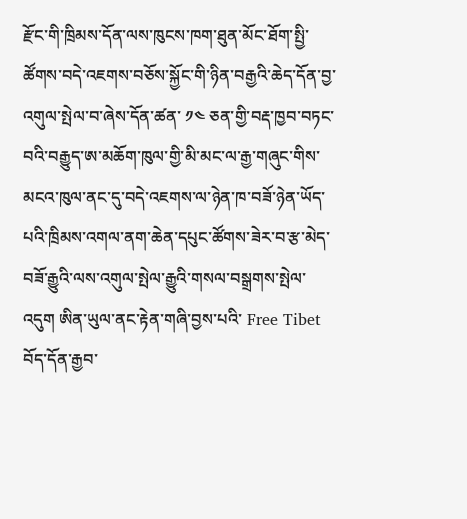རྫོང་གི་ཁྲིམས་དོན་ལས་ཁུངས་ཁག་ཐུན་མོང་ཐོག་སྤྱི་ཚོགས་བདེ་འཇགས་བཅོས་སྐྱོང་གི་ཉིན་བརྒྱའི་ཆེད་དོན་བྱ་འགུལ་སྤེལ་བ་ཞེས་དོན་ཚན་ ༡༤ ཅན་གྱི་བརྡ་ཁྱབ་བཏང་བའི་བརྒྱུད་ཨ་མཆོག་ཁུལ་གྱི་མི་མང་ལ་རྒྱ་གཞུང་གིས་མངའ་ཁུལ་ནང་དུ་བདེ་འཇགས་ལ་ཉེན་ཁ་བཟོ་ཉེན་ཡོད་པའི་ཁྲིམས་འགལ་ནག་ཆེན་དཔུང་ཚོགས་ཟེར་བ་རྩ་མེད་བཟོ་རྒྱུའི་ལས་འགུལ་སྤེལ་རྒྱུའི་གསལ་བསྒྲགས་སྤེལ་འདུག ཨིན་ཡུལ་ནང་རྟེན་གཞི་བྱས་པའི་ Free Tibet བོད་དོན་རྒྱབ་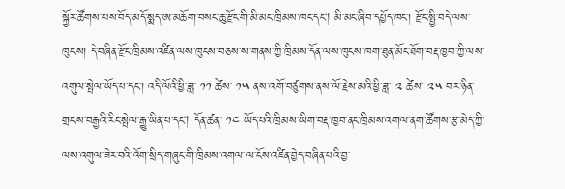སྐྱོར་ཚོགས་པས་བོད་མདོ་སྨད་ཨ་མཆོག་བསང་ཆུ་རྫོང་གི་མི་མང་ཁྲིམས་ཁང་དང། མི་མང་ཞིབ་དཔྱོད་ཁང་། རྫོང་སྤྱི་བདེ་ལས་ཁུངས། དེ་བཞིན་རྫོང་ཁྲིམས་འཛིན་ལས་ཁུངས་བཅས་ས་གནས་ཀྱི་ཁྲིམས་དོན་ལས་ཁུངས་ཁག་ཐུན་མོང་ཐོག་བརྡ་ཁྱབ་ཀྱི་ལས་འགུལ་སྤེལ་ཡོད་པ་དང་། འདི་ལོའི་ཕྱི་ཟླ་ ༡༡ ཚེས་ ༡༥ ནས་འགོ་བཙུགས་ནས་ལོ་རྗེས་མའི་ཕྱི་ཟླ་ ༢ ཚེས་ ༢༥ བར་ཉིན་གྲངས་བརྒྱའི་རིང་སྤེལ་རྒྱུ་ཡིན་པ་དང། དོན་ཚན་ ༡༤ ཡོད་པའི་ཁྲིམས་ཡིག་བརྡ་ཁྱབ་ནང་ཁྲིམས་འགལ་ནག་ཚོགས་རྩ་མེད་ཀྱི་ལས་འགུལ་ཟེར་བའི་འོག་སྲིད་གཞུང་གི་ཁྲིམས་འགལ་ལ་ངོས་འཛིན་བྱེད་བཞིན་པའི་བྱ་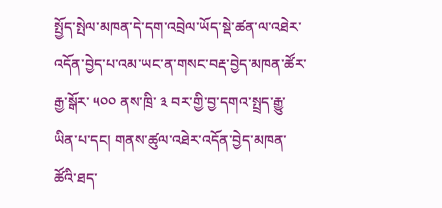སྤྱོད་སྤེལ་མཁན་དེ་དག་འབྲེལ་ཡོད་སྡེ་ཚན་ལ་འཐེར་འདོན་བྱེད་པ་འམ་ཡང་ན་གསང་བརྡ་བྱེད་མཁན་ཚོར་རྒྱ་སྒོར་ ༥༠༠ ནས་ཁྲི་ ༣ བར་གྱི་བྱ་དགའ་སྤྲད་རྒྱུ་ཡིན་པ་དང། གནས་ཚུལ་འཐེར་འདོན་བྱེད་མཁན་ཚོའི་ཐད་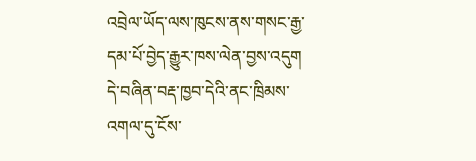འབྲེལ་ཡོད་ལས་ཁུངས་ནས་གསང་རྒྱ་དམ་པོ་བྱེད་རྒྱུར་ཁས་ལེན་བྱས་འདུག དེ་བཞིན་བརྡ་ཁྱབ་དེའི་ནང་ཁྲིམས་འགལ་དུ་ངོས་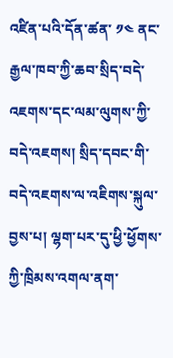འཛིན་པའི་དོན་ཚན་ ༡༤ ནང་རྒྱལ་ཁབ་ཀྱི་ཆབ་སྲིད་བདེ་འཇགས་དང་ལམ་ལུགས་ཀྱི་བདེ་འཇགས། སྲིད་དབང་གི་བདེ་འཇགས་ལ་འཇིགས་སྐུལ་བྱས་པ། ལྷག་པར་དུ་ཕྱི་ཕྱོགས་ཀྱི་ཁྲིམས་འགལ་ནག་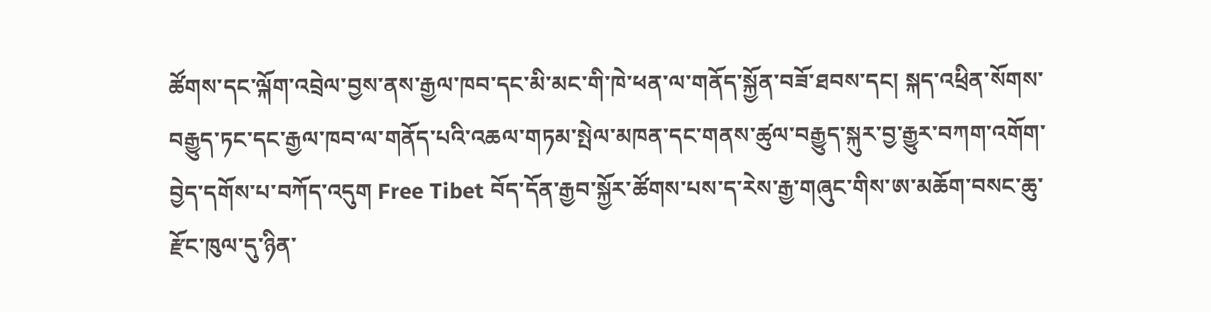ཚོགས་དང་ལྐོག་འབྲེལ་བྱས་ནས་རྒྱལ་ཁབ་དང་མི་མང་གི་ཁེ་ཕན་ལ་གནོད་སྐྱོན་བཟོ་ཐབས་དང། སྐད་འཕྲིན་སོགས་བརྒྱུད་ཏང་དང་རྒྱལ་ཁབ་ལ་གནོད་པའི་འཆལ་གཏམ་སྤེལ་མཁན་དང་གནས་ཚུལ་བརྒྱུད་སྐུར་བྱ་རྒྱུར་བཀག་འགོག་བྱེད་དགོས་པ་བཀོད་འདུག Free Tibet བོད་དོན་རྒྱབ་སྐྱོར་ཚོགས་པས་ད་རེས་རྒྱ་གཞུང་གིས་ཨ་མཆོག་བསང་ཆུ་རྫོང་ཁུལ་དུ་ཉིན་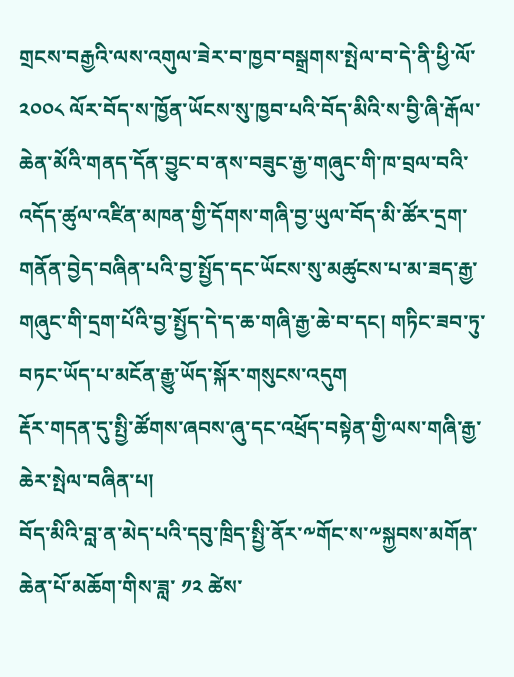གྲངས་བརྒྱའི་ལས་འགུལ་ཟེར་བ་ཁྱབ་བསྒྲགས་སྤེལ་བ་དེ་ནི་ཕྱི་ལོ་ ༢༠༠༨ ལོར་བོད་ས་ཁྱོན་ཡོངས་སུ་ཁྱབ་པའི་བོད་མིའི་ས་བྱི་ཞི་རྒོལ་ཆེན་མོའི་གནད་དོན་བྱུང་བ་ནས་བཟུང་རྒྱ་གཞུང་གི་ཁ་བྲལ་བའི་འདོད་ཚུལ་འཛིན་མཁན་གྱི་དོགས་གཞི་བྱ་ཡུལ་བོད་མི་ཚོར་དྲག་གནོན་བྱེད་བཞིན་པའི་བྱ་སྤྱོད་དང་ཡོངས་སུ་མཚུངས་པ་མ་ཟད་རྒྱ་གཞུང་གི་དྲག་པོའི་བྱ་སྤྱོད་དེ་ད་ཆ་གཞི་རྒྱ་ཆེ་བ་དང། གཏིང་ཟབ་ཏུ་བཏང་ཡོད་པ་མངོན་རྒྱུ་ཡོད་སྐོར་གསུངས་འདུག
རྡོར་གདན་དུ་སྤྱི་ཚོགས་ཞབས་ཞུ་དང་འཕྲོད་བསྟེན་གྱི་ལས་གཞི་རྒྱ་ཆེར་སྤེལ་བཞིན་པ།
བོད་མིའི་བླ་ན་མེད་པའི་དབུ་ཁྲིད་སྤྱི་ནོར་༸གོང་ས་༸སྐྱབས་མགོན་ཆེན་པོ་མཆོག་གིས་ཟླ་ ༡༢ ཚེས་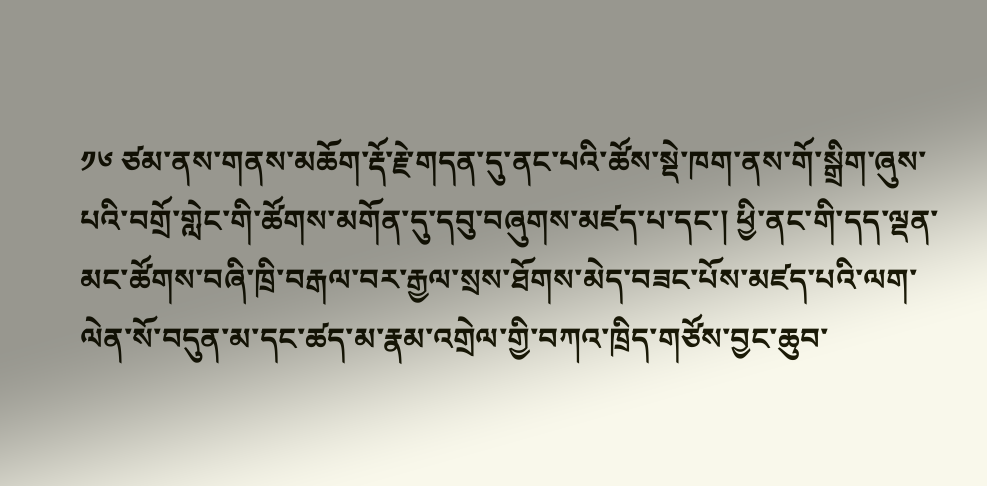༡༦ ཙམ་ནས་གནས་མཆོག་རྡོ་རྗེ་གདན་དུ་ནང་པའི་ཚོས་སྡེ་ཁག་ནས་གོ་སྒྲིག་ཞུས་པའི་བགྲོ་གླེང་གི་ཚོགས་མགོན་དུ་དབུ་བཞུགས་མཛད་པ་དང་། ཕྱི་ནང་གི་དད་ལྡན་མང་ཚོགས་བཞི་ཁྲི་བརྒལ་བར་རྒྱལ་སྲས་ཐོགས་མེད་བཟང་པོས་མཛད་པའི་ལག་ལེན་སོ་བདུན་མ་དང་ཚད་མ་རྣམ་འགྲེལ་གྱི་བཀའ་ཁྲིད་གཙོས་བྱང་ཆུབ་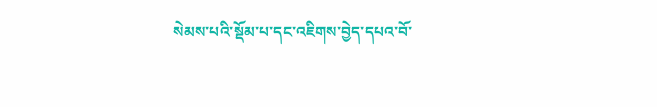སེམས་པའི་སྡོམ་པ་དང་འཇིགས་བྱེད་དཔའ་བོ་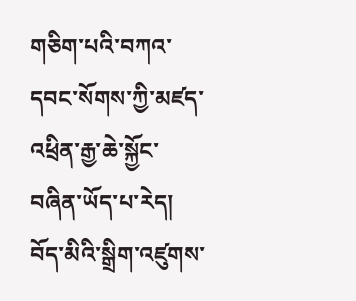གཅིག་པའི་བཀའ་དབང་སོགས་ཀྱི་མཛད་འཕྲིན་རྒྱ་ཆེ་སྐྱོང་བཞིན་ཡོད་པ་རེད། བོད་མིའི་སྒྲིག་འཛུགས་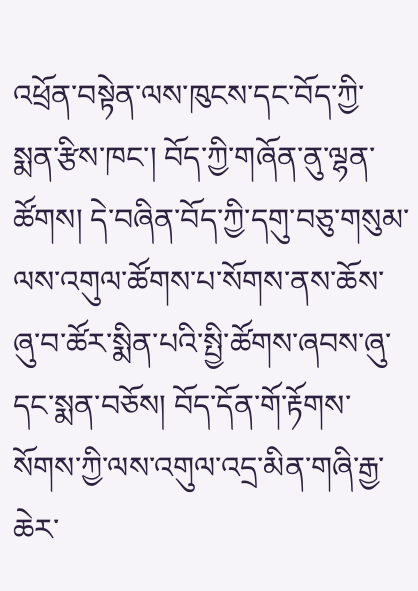འཕྲོན་བསྟེན་ལས་ཁུངས་དང་བོད་ཀྱི་སྨན་རྩིས་ཁང་། བོད་ཀྱི་གཞོན་ནུ་ལྷན་ཚོགས། དེ་བཞིན་བོད་ཀྱི་དགུ་བཅུ་གསུམ་ལས་འགུལ་ཚོགས་པ་སོགས་ནས་ཆོས་ཞུ་བ་ཚོར་སྨིན་པའི་སྤྱི་ཚོགས་ཞབས་ཞུ་དང་སྨན་བཅོས། བོད་དོན་གོ་རྟོགས་སོགས་ཀྱི་ལས་འགུལ་འདྲ་མིན་གཞི་རྒྱ་ཆེར་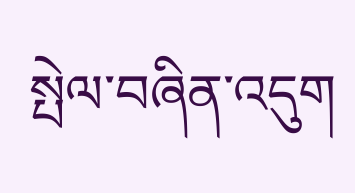སྤེལ་བཞིན་འདུག